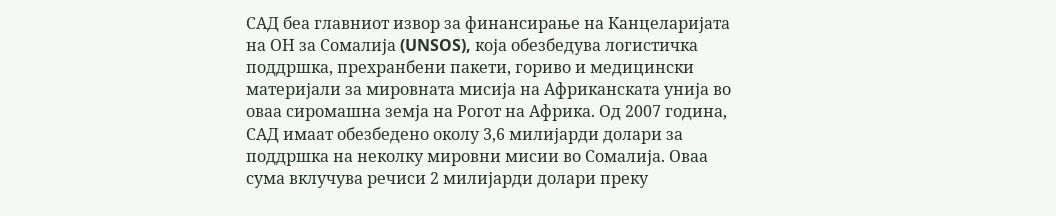САД беа главниот извор за финансирање на Канцеларијата на ОН за Сомалија (UNSOS), која обезбедува логистичка поддршка, прехранбени пакети, гориво и медицински материјали за мировната мисија на Африканската унија во оваа сиромашна земја на Рогот на Африка. Од 2007 година, САД имаат обезбедено околу 3,6 милијарди долари за поддршка на неколку мировни мисии во Сомалија. Оваа сума вклучува речиси 2 милијарди долари преку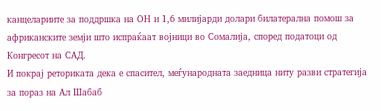канцелариите за поддршка на ОН и 1,6 милијарди долари билатерална помош за африканските земји што испраќаат војници во Сомалија, според податоци од Конгресот на САД.
И покрај реториката дека е спасител, меѓународната заедница ниту разви стратегија за пораз на Ал Шабаб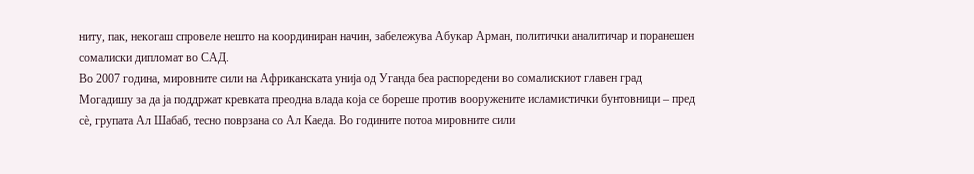ниту, пак, некогаш спровеле нешто на координиран начин, забележува Абукар Арман, политички аналитичар и поранешен сомалиски дипломат во САД.
Во 2007 година, мировните сили на Африканската унија од Уганда беа распоредени во сомалискиот главен град Могадишу за да ја поддржат кревката преодна влада која се бореше против вооружените исламистички бунтовници – пред сè, групата Ал Шабаб, тесно поврзана со Ал Каеда. Во годините потоа мировните сили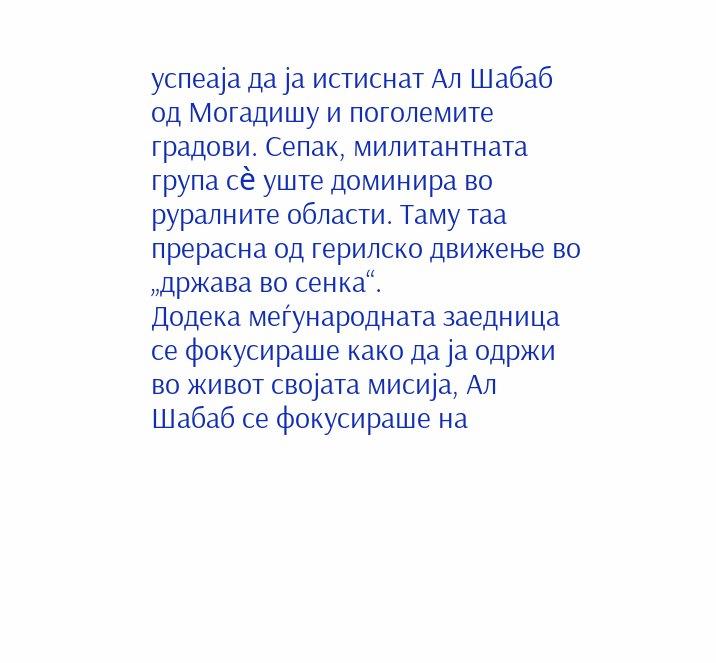успеаја да ја истиснат Ал Шабаб од Могадишу и поголемите градови. Сепак, милитантната група сè уште доминира во руралните области. Таму таа прерасна од герилско движење во „држава во сенка“.
Додека меѓународната заедница се фокусираше како да ја одржи во живот својата мисија, Ал Шабаб се фокусираше на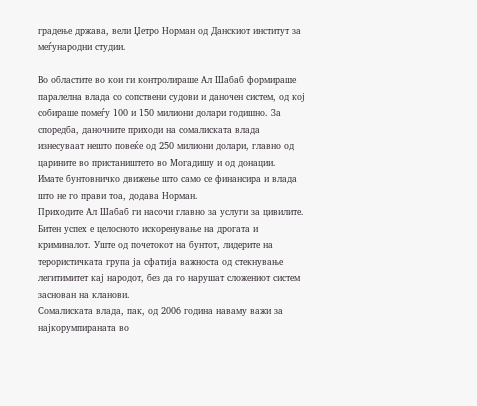градење држава, вели Џетро Норман од Данскиот институт за меѓународни студии.

Во областите во кои ги контролираше Ал Шабаб формираше паралелна влада со сопствени судови и даночен систем, од кој собираше помеѓу 100 и 150 милиони долари годишно. За споредба, даночните приходи на сомалиската влада изнесуваат нешто повеќе од 250 милиони долари, главно од царините во пристаништето во Могадишу и од донации.
Имате бунтовничко движење што само се финансира и влада што не го прави тоа, додава Норман.
Приходите Ал Шабаб ги насочи главно за услуги за цивилите. Битен успех е целосното искоренување на дрогата и криминалот. Уште од почетокот на бунтот, лидерите на терористичката група ја сфатија важноста од стекнување легитимитет кај народот, без да го нарушат сложениот систем заснован на кланови.
Сомалиската влада, пак, од 2006 година наваму важи за најкорумпираната во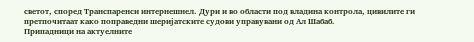светот, според Транспаренси интернешнел. Дури и во области под владина контрола, цивилите ги претпочитаат како поправедни шеријатските судови управувани од Ал Шабаб.
Припадници на актуелните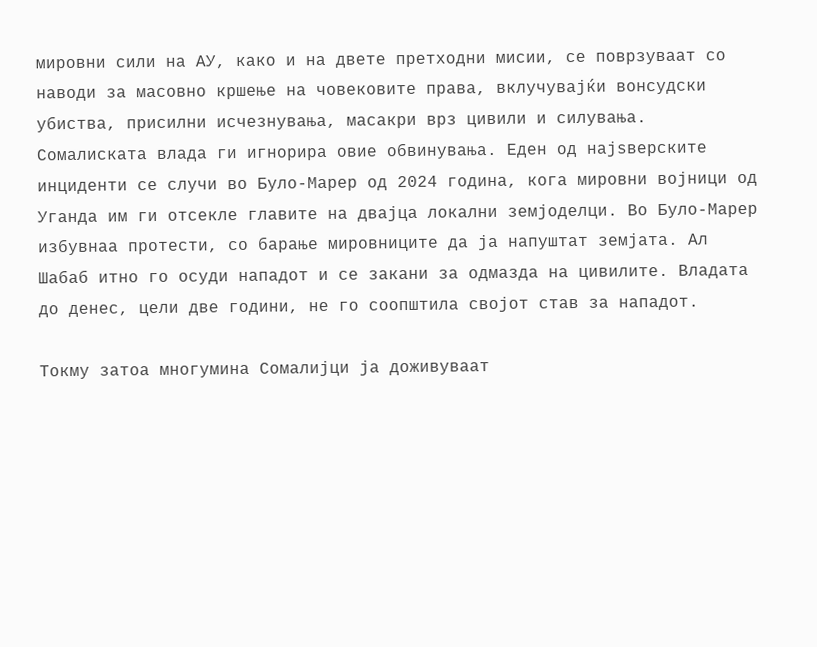мировни сили на АУ, како и на двете претходни мисии, се поврзуваат со наводи за масовно кршење на човековите права, вклучувајќи вонсудски убиства, присилни исчезнувања, масакри врз цивили и силувања. Сомалиската влада ги игнорира овие обвинувања. Еден од најѕверските инциденти се случи во Було-Марер од 2024 година, кога мировни војници од Уганда им ги отсекле главите на двајца локални земјоделци. Во Було-Марер избувнаа протести, со барање мировниците да ја напуштат земјата. Ал Шабаб итно го осуди нападот и се закани за одмазда на цивилите. Владата до денес, цели две години, не го соопштила својот став за нападот.

Токму затоа многумина Сомалијци ја доживуваат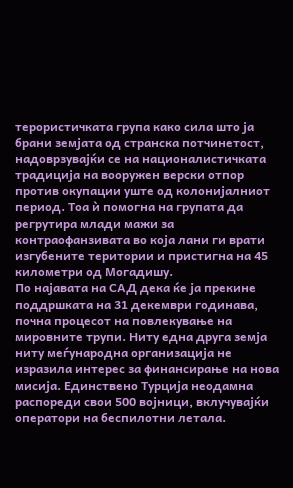терористичката група како сила што ја брани земјата од странска потчинетост, надоврзувајќи се на националистичката традиција на вооружен верски отпор против окупации уште од колонијалниот период. Тоа ѝ помогна на групата да регрутира млади мажи за контраофанзивата во која лани ги врати изгубените територии и пристигна на 45 километри од Могадишу.
По најавата на САД дека ќе ја прекине поддршката на 31 декември годинава, почна процесот на повлекување на мировните трупи. Ниту една друга земја ниту меѓународна организација не изразила интерес за финансирање на нова мисија. Единствено Турција неодамна распореди свои 500 војници, вклучувајќи оператори на беспилотни летала.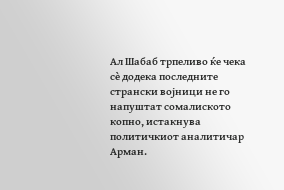Ал Шабаб трпеливо ќе чека сè додека последните странски војници не го напуштат сомалиското копно, истакнува политичкиот аналитичар Арман.